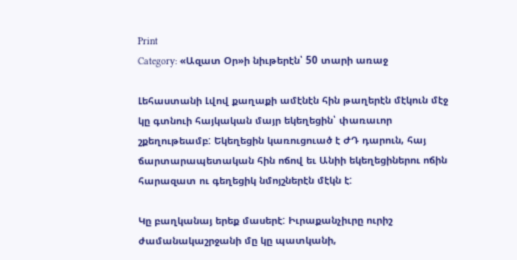Print
Category: «Ազատ Օր»ի նիւթերէն՝ 50 տարի առաջ

Լեհաստանի Լվով քաղաքի ամէնէն հին թաղերէն մէկուն մէջ կը գտնուի հայկական մայր եկեղեցին՝ փառաւոր շքեղութեամբ: Եկեղեցին կառուցուած է ԺԴ դարուն, հայ ճարտարապետական հին ոճով եւ Անիի եկեղեցիներու ոճին հարազատ ու գեղեցիկ նմոյշներէն մէկն է:

Կը բաղկանայ երեք մասերէ: Իւրաքանչիւրը ուրիշ ժամանակաշրջանի մը կը պատկանի,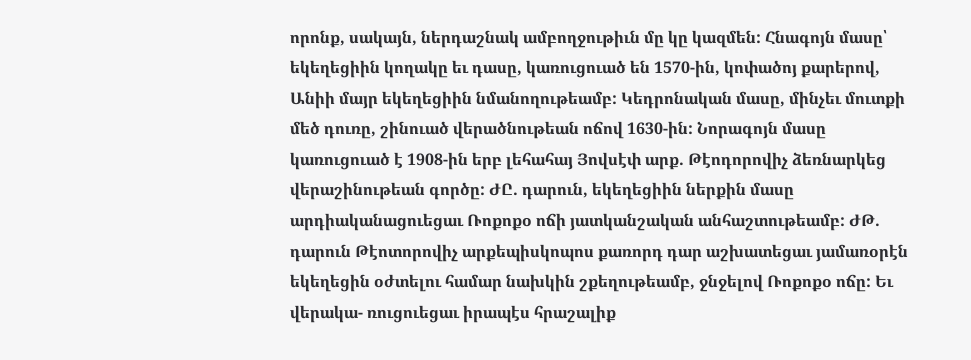որոնք, սակայն, ներդաշնակ ամբողջութիւն մը կը կազմեն: Հնագոյն մասը՝ եկեղեցիին կողակը եւ դասը, կառուցուած են 1570-ին, կոփածոյ քարերով, Անիի մայր եկեղեցիին նմանողութեամբ: Կեդրոնական մասը, մինչեւ մուտքի մեծ դուռը, շինուած վերածնութեան ոճով 1630-ին: Նորագոյն մասը կառուցուած է 1908-ին երբ լեհահայ Յովսէփ արք. Թէոդորովիչ ձեռնարկեց վերաշինութեան գործը: ԺԸ. դարուն, եկեղեցիին ներքին մասը արդիականացուեցաւ Ռոքոքօ ոճի յատկանշական անհաշտութեամբ: ԺԹ. դարուն Թէոտորովիչ արքեպիսկոպոս քառորդ դար աշխատեցաւ յամառօրէն եկեղեցին օժտելու համար նախկին շքեղութեամբ, ջնջելով Ռոքոքօ ոճը: Եւ վերակա- ռուցուեցաւ իրապէս հրաշալիք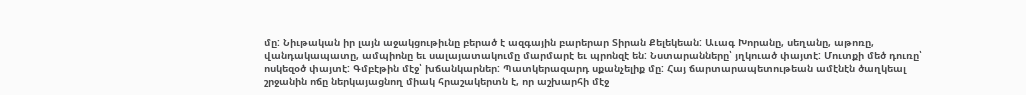մը: Նիւթական իր լայն աջակցութիւնը բերած է ազգային բարերար Տիրան Քելեկեան: Աւագ Խորանը, սեղանը, աթոռը, վանդակապատը, ամպիոնը եւ սալայատակումը մարմարէ եւ պրոնզէ են: Նստարանները՝ յղկուած փայտէ: Մուտքի մեծ դուռը՝ ոսկեզօծ փայտէ: Գմբէթին մէջ՝ խճանկարներ: Պատկերազարդ սքանչելիք մը: Հայ ճարտարապետութեան ամէնէն ծաղկեալ շրջանին ոճը ներկայացնող միակ հրաշակերտն է, որ աշխարհի մէջ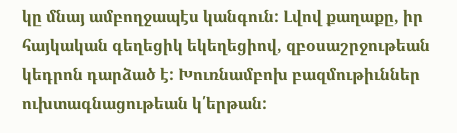կը մնայ ամբողջապէս կանգուն: Լվով քաղաքը, իր հայկական գեղեցիկ եկեղեցիով, զբօսաշրջութեան կեդրոն դարձած է: Խուռնամբոխ բազմութիւններ ուխտագնացութեան կ՛երթան: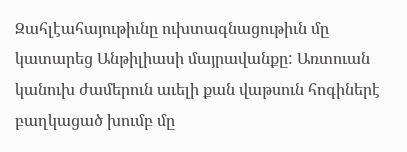Զահլէահայութիւնը ուխտագնացութիւն մը կատարեց Անթիլիասի մայրավանքը: Առտուան կանուխ ժամերուն աւելի քան վաթսուն հոգիներէ բաղկացած խումբ մը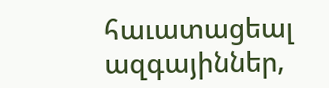հաւատացեալ ազգայիններ,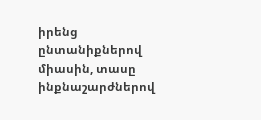իրենց ընտանիքներով միասին, տասը ինքնաշարժներով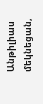Անթիլիաս մեկնեցան,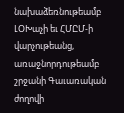նախաձեռնութեամբ ԼՕԽաչի եւ ՀՄԸՄ-ի վարչութեանց, առաջնորդութեամբ շրջանի Գաւառական ժողովի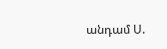անդամ Ս.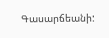Գասարճեանի: